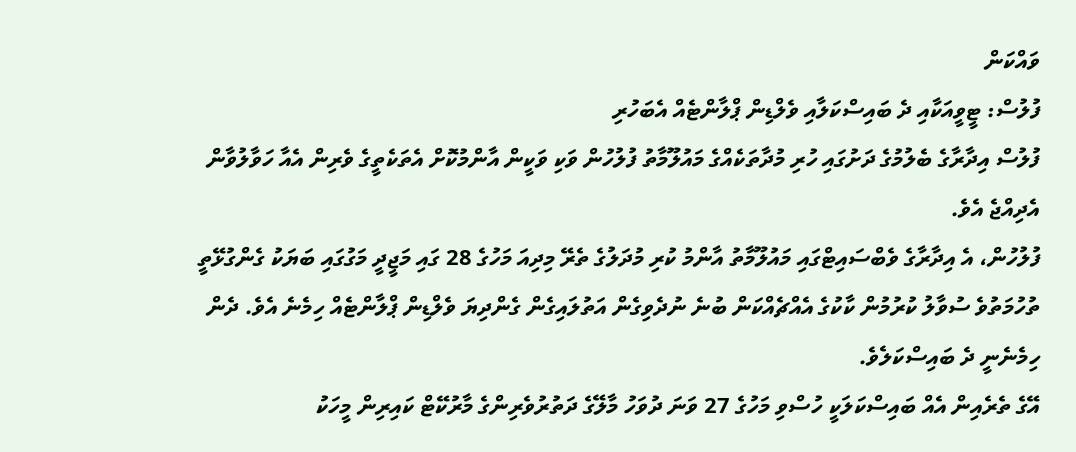ވައްކަން
ފުލުސް: ޓީވީއަކާއި ދެ ބައިސްކަލާއި ވެލްޑިން ޕްލާންޓެއް އެބަހުރި
ފުލުސް އިދާރާގެ ބެލުމުގެ ދަށުގައި ހުރި މުދާތަކެއްގެ މައުލޫމާތު ފުލުހުން ވަކި ވަކީން އާންމުކޮށް އެތަކެތީގެ ވެރިން އެއާ ހަވާލުވާން އެދިއްޖެ އެވެ.
ފުލުހުން، އެ އިދާރާގެ ވެބްސައިޓްގައި މައުލޫމާތު އާންމު ކުރި މުދަލުގެ ތެރޭ މިދިއަ މަހުގެ 28 ގައި މަޖީދީ މަގުގައި ބަޔަކު ގެންގުޅޭތީ ތުހުމަތުވެ ސުވާލު ކުރުމުން ކާކުގެ އެއްޗެއްކަން ބުނެ ނުދެވިގެން އަތުލައިގެން ގެންދިޔަ ވެލްޑިން ޕްލާންޓެއް ހިމެނެ އެވެ. ދެން ހިމެނެނީ ދެ ބައިސްކަލެވެ.
އޭގެ ތެރެއިން އެއް ބައިސްކަލަކީ ހުސްވި މަހުގެ 27 ވަނަ ދުވަހު މާލޭގެ ދަތުރުވެރިންގެ މާރުކޭޓް ކައިރިން މީހަކު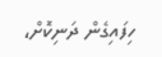ހިފައިގެން ދަނިކޮށް،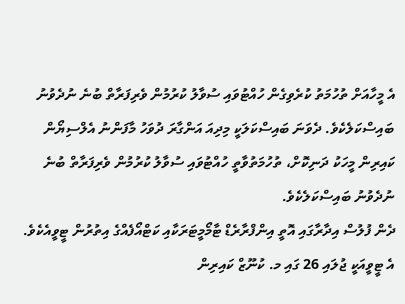އެ މީހާއަށް ތުހުމަތު ކުރެވިގެން ހުއްޓުވައި ސުވާލު ކުރުމުން ވެރިފަރާތް ބުނެ ނުދެވުނު ބައިސްކަލެކެވެ. ދެވަނަ ބައިސްކަލަކީ މިދިއަ އަންގާރަ ދުވަހު މާފަންނު އެލްސިޔޯން ކައިރިން މީހަކު ދަނިކޮށް، ތުހުމަތުވާތީ ހުއްޓުވައި ސުވާލު ކުރުމުން ވެރިފަރާތް ބުނެ ނުދެވުނު ބައިސްކަލެކެވެ.
ދެން ފުލުސް އިދާރާގައި އޮތީ އިންފްރާރެޑް ޓާމޯމީޓަރަކާއި ކަޓްއޯފެއްގެ އިތުރުން ޓީވީއެކެވެ. އެ ޓީވީއަކީ ޖުލައި 26 ގައި މ. ކުނޫޒް ކައިރިން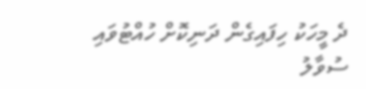ދެ މީހަކު ހިފައިގެން ދަނިކޮށް ހުއްޓުވައި ސުވާލު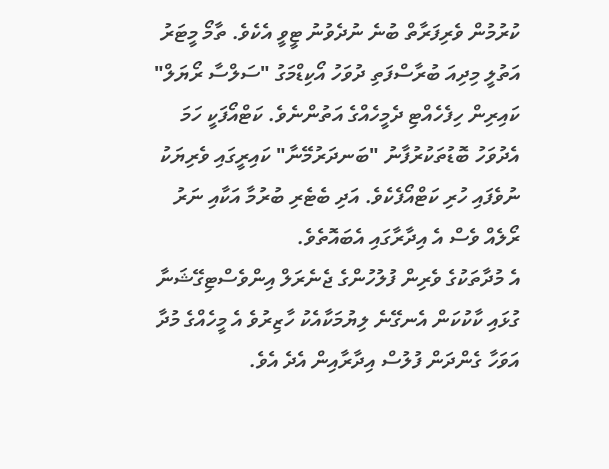ކުރުމުން ވެރިފަރާތް ބުނެ ނުދެވުނު ޓީވީ އެކެވެ. ތާމޯ މީޓަރު އަތުލީ މިދިއަ ބުރާސްފަތި ދުވަހު އޯކިޑްމަގު "ސަލްސާ ރޯޔަލް" ކައިރިން ހިފެހެއްޓި ދެމީހެއްގެ އަތުންނެވެ. ކަޓްއޯފަކީ ހަމަ އެދުވަހު ބޮޑުތަކުރުފާނު "ބަނދަރުމޭނާ" ކައިރީގައި ވެރިޔަކު ނުވެފައި ހުރި ކަޓްއޯފެކެވެ. އަދި ބެޓެރި ބުރުމާ އަކާއި ނަރު ރޯލެއް ވެސް އެ އިދާރާގައި އެބައޮތެވެ.
އެ މުދާތަކުގެ ވެރިން ފުލުހުންގެ ޖެނެރަލް އިންވެސްޓިގޭޝަނާ ގުޅައި ކާކުކަން އެނގޭނެ ލިޔުމަކާއެކު ހާޒިރުވެ އެ މީހެއްގެ މުދާ އަވަހާ ގެންދަން ފުލުސް އިދާރާއިން އެދެ އެވެ.